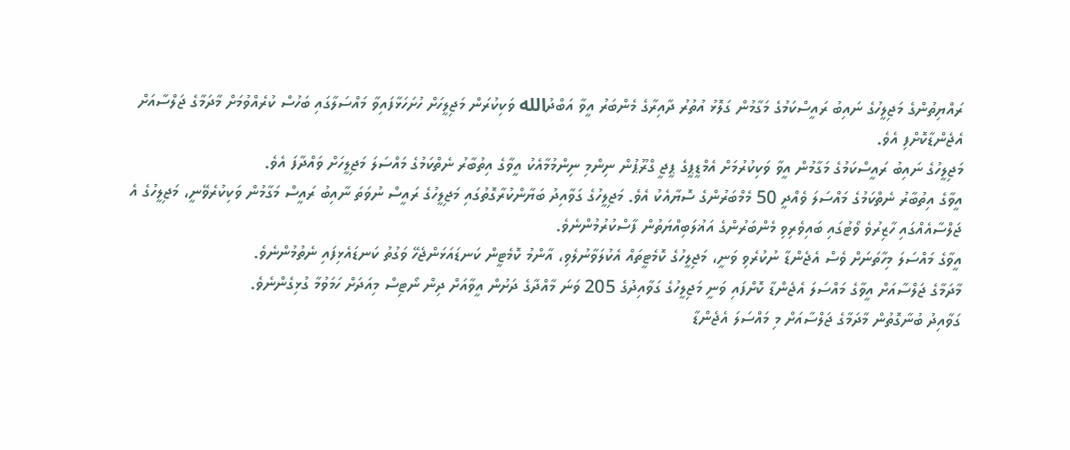ރައްޔިތުންގެ މަޖިލީހުގެ ނައިބު ރައީސްކަމުގެ މަގާމުން ގަލޮޅު އުތުރު ދާއިރާގެ މެންބަރު އީވާ އަބްދުالله ވަކިކުރަން މަޖިލީހަށް ހުށަހަޅާފައިވާ މައްސަލާގައި ބަހުސް ކުރެއްވުމަށް މާދަމާގެ ޖަލްސާއަށް އެޖެންޑާކޮށްފި އެވެ.
މަޖިލީހުގެ ނައިބު ރައީސްކަމުގެ މަގާމުން އީވާ ވަކިކުރުމަށް އެމްޑީޕީގެ ޕީޖީ ގްރޫޕުން ނިންމި ނިންމުމާއެކު އީވާގެ އިތުބާރު ނެތްކަމުގެ މައްސަލަ މަޖިލީހަށް ވައްދާފަ އެވެ.
އީވާގެ އިތުބާރު ނެތްކަމުގެ މައްސަލަ ވެއްދީ 50 މެމްބަރުންގެ ސޮޔާއެކު އެވެ. މަޖިލީހުގެ ގަވާއިދު ބަޔާންކުރާގޮތުގައި މަޖިލީހުގެ ރައީސް ނުވަތަ ނާއިބު ރައީސް މަގާމުން ވަކިކުރެވޭނީ، މަޖިލީހުގެ އެ ޖަލްސާއެއްގައި ހާޒިރުވެ ވޯޓުގައި ބައިވެރިވި މެންބަރުންގެ އަޣުލަބިއްޔަތުން ފާސްކުރުމުންނެވެ.
އީވާގެ މައްސަލަ މިހާތަނަށް ވެސް އެޖެންޑާ ނުކުރެވި ވަނީ، މަޖިލީހުގެ ކޮމެޓީތައް އެކުލަވާނުލެވި، އާންމު ކޮމެޓީން ކަނޑައަޅަންޖެހޭ ވަގުތު ކަނޑައެޅިފައި ނެތުމުންނެވެ.
މާދަމާގެ ޖަލްސާއަށް އީވާގެ މައްސަލަ އެޖެންޑާ ކޮށްފައި ވަނީ މަޖިލީހުގެ ގަވާއިދުގެ 205 ވަނަ މާއްދާގެ ދަށުން އީވާއަށް ދިން ނޯޓިސް މިއަދަށް ހަމަވުމާ ގުޅިގެންނެވެ.
ގަވާއިދު ބުނާގޮތުން މާދަމާގެ ޖަލްސާއަށް މި މައްސަލަ އެޖެންޑާ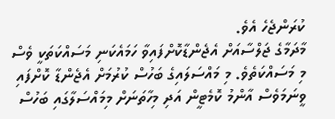ކުރަންޖެހެ އެވެ.
މާދަމާގެ ޖަލްސާއަށް އެޖެންޑާކޮށްފައިވާ ހަމައެކަނި މަސައްކަތަކީ ވެސް މި މަސައްކަތެވެ. މި މައްސަލައިގެ ބަހުސް ކުރުމަށް އެޖެންޑާ ކޮށްފައި ވީނަމަވެސް އާންމު ކޮމެޓީން އަދި މިހާތަނަށް މިމައްސަލާގައި ބަހުސް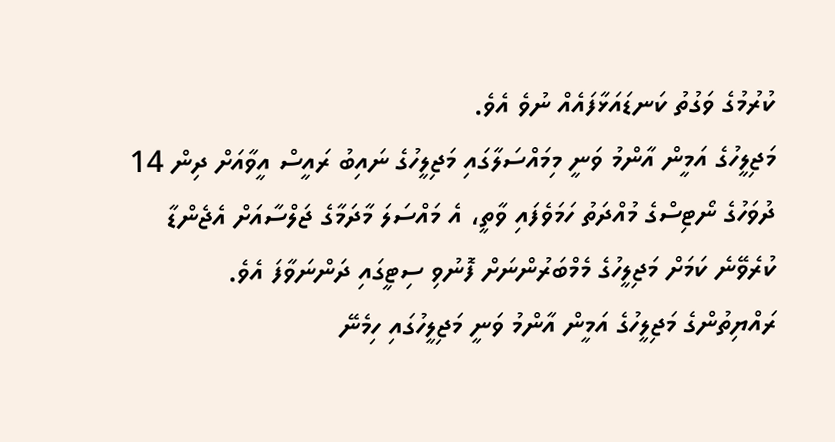ކުރުމުގެ ވަގުތު ކަނޑައަޅާފައެއް ނުވެ އެވެ.
މަޖިލީހުގެ އަމީން އާންމު ވަނީ މިމައްސަލާގައި މަޖިލީހުގެ ނައިބު ރައީސް އީވާއަށް ދިން 14 ދުވަހުގެ ނޯޓިސްގެ މުއްދަތު ހަމަވެފައި ވާތީ، އެ މައްސަލަ މާދަމާގެ ޖަލްސާއަށް އެޖެންޑާ ކުރެވޭނެ ކަމަށް މަޖިލީހުގެ މެމްބަރުންނަށް ފޮނުވި ސިޓީގައި ދަންނަވާފަ އެވެ.
ރައްޔިތުންގެ މަޖިލީހުގެ އަމީން އާންމު ވަނީ މަޖިލީހުގައި ހިމެނޭ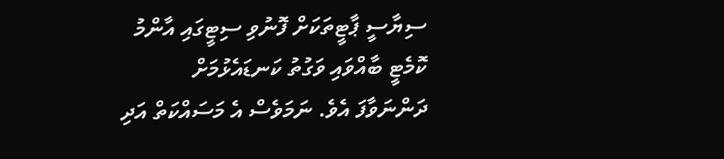ސިޔާސީ ޕާޓީތަކަށް ފޮނުވި ސިޓީގައި އާންމު ކޮމެޓީ ބާއްވައި ވަގުތު ކަނޑައެޅުމަށް ދަންނަވާފަ އެވެ. ނަމަވެސް އެ މަސައްކަތް އަދި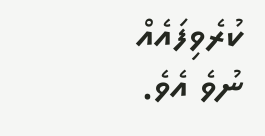ކުރެވިފައެއް ނުވެ އެވެ.